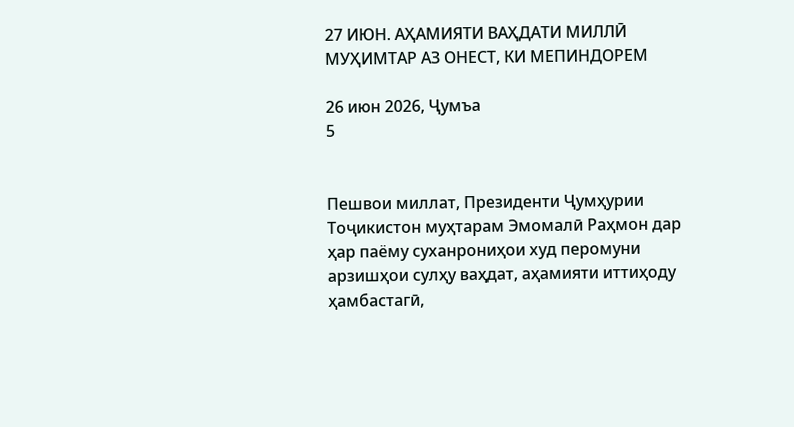27 ИЮН. АҲАМИЯТИ ВАҲДАТИ МИЛЛӢ МУҲИМТАР АЗ ОНЕСТ, КИ МЕПИНДОРЕМ

26 июн 2026, Ҷумъа
5


Пешвои миллат, Президенти Ҷумҳурии Тоҷикистон муҳтарам Эмомалӣ Раҳмон дар ҳар паёму суханрониҳои худ перомуни арзишҳои сулҳу ваҳдат, аҳамияти иттиҳоду ҳамбастагӣ,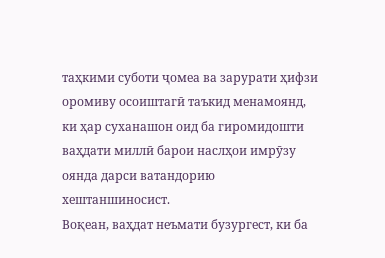таҳкими суботи ҷомеа ва зарурати ҳифзи оромиву осоиштагӣ таъкид менамоянд, ки ҳар суханашон оид ба гиромидошти ваҳдати миллӣ барои наслҳои имрӯзу оянда дарси ватандорию хештаншиносист.
Воқеан, ваҳдат неъмати бузургест, ки ба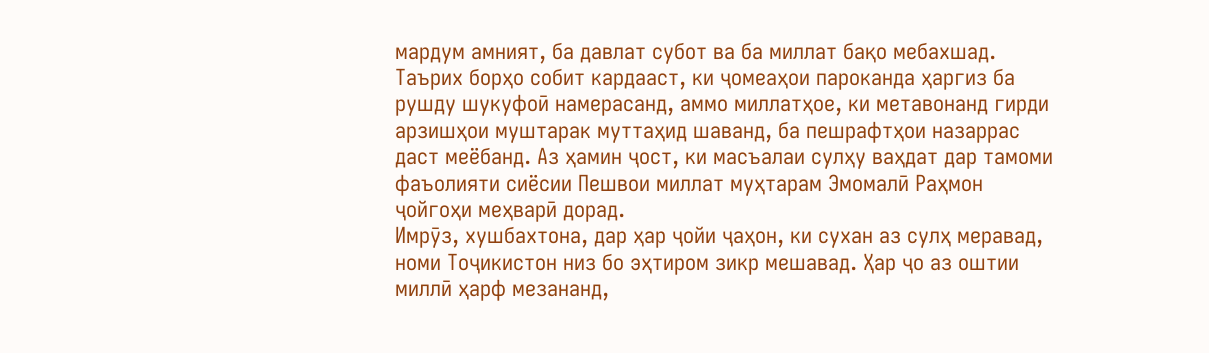мардум амният, ба давлат субот ва ба миллат бақо мебахшад. Таърих борҳо собит кардааст, ки ҷомеаҳои пароканда ҳаргиз ба рушду шукуфоӣ намерасанд, аммо миллатҳое, ки метавонанд гирди арзишҳои муштарак муттаҳид шаванд, ба пешрафтҳои назаррас даст меёбанд. Аз ҳамин ҷост, ки масъалаи сулҳу ваҳдат дар тамоми фаъолияти сиёсии Пешвои миллат муҳтарам Эмомалӣ Раҳмон ҷойгоҳи меҳварӣ дорад.
Имрӯз, хушбахтона, дар ҳар ҷойи ҷаҳон, ки сухан аз сулҳ меравад, номи Тоҷикистон низ бо эҳтиром зикр мешавад. Ҳар ҷо аз оштии миллӣ ҳарф мезананд,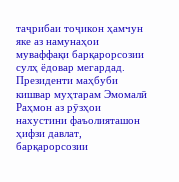таҷрибаи тоҷикон ҳамчун яке аз намунаҳои муваффақи барқарорсозии сулҳ ёдовар мегардад.
Президенти маҳбуби кишвар муҳтарам Эмомалӣ Раҳмон аз рӯзҳои нахустини фаъолияташон ҳифзи давлат, барқарорсозии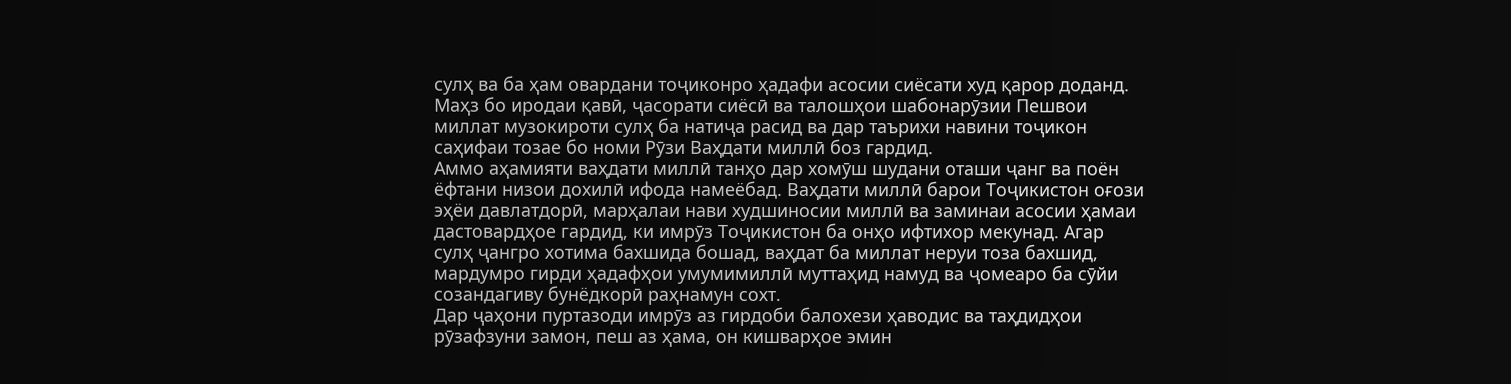сулҳ ва ба ҳам овардани тоҷиконро ҳадафи асосии сиёсати худ қарор доданд. Маҳз бо иродаи қавӣ, ҷасорати сиёсӣ ва талошҳои шабонарӯзии Пешвои миллат музокироти сулҳ ба натиҷа расид ва дар таърихи навини тоҷикон саҳифаи тозае бо номи Рӯзи Ваҳдати миллӣ боз гардид.
Аммо аҳамияти ваҳдати миллӣ танҳо дар хомӯш шудани оташи ҷанг ва поён ёфтани низои дохилӣ ифода намеёбад. Ваҳдати миллӣ барои Тоҷикистон оғози эҳёи давлатдорӣ, марҳалаи нави худшиносии миллӣ ва заминаи асосии ҳамаи дастовардҳое гардид, ки имрӯз Тоҷикистон ба онҳо ифтихор мекунад. Агар сулҳ ҷангро хотима бахшида бошад, ваҳдат ба миллат неруи тоза бахшид, мардумро гирди ҳадафҳои умумимиллӣ муттаҳид намуд ва ҷомеаро ба сӯйи созандагиву бунёдкорӣ раҳнамун сохт.
Дар ҷаҳони пуртазоди имрӯз аз гирдоби балохези ҳаводис ва таҳдидҳои рӯзафзуни замон, пеш аз ҳама, он кишварҳое эмин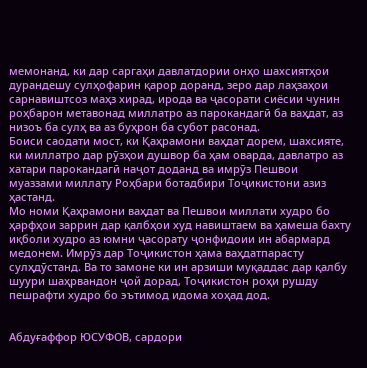мемонанд, ки дар саргаҳи давлатдории онҳо шахсиятҳои дурандешу сулҳофарин қарор доранд, зеро дар лаҳзаҳои сарнавиштсоз маҳз хирад, ирода ва ҷасорати сиёсии чунин роҳбарон метавонад миллатро аз парокандагӣ ба ваҳдат, аз низоъ ба сулҳ ва аз буҳрон ба субот расонад.
Боиси саодати мост, ки Қаҳрамони ваҳдат дорем, шахсияте, ки миллатро дар рӯзҳои душвор ба ҳам оварда, давлатро аз хатари парокандагӣ наҷот доданд ва имрӯз Пешвои муаззами миллату Роҳбари ботадбири Тоҷикистони азиз ҳастанд.
Мо номи Қаҳрамони ваҳдат ва Пешвои миллати худро бо ҳарфҳои заррин дар қалбҳои худ навиштаем ва ҳамеша бахту иқболи худро аз юмни ҷасорату ҷонфидоии ин абармард медонем. Имрӯз дар Тоҷикистон ҳама ваҳдатпарасту сулҳдӯстанд. Ва то замоне ки ин арзиши муқаддас дар қалбу шуури шаҳрвандон ҷой дорад, Тоҷикистон роҳи рушду пешрафти худро бо эътимод идома хоҳад дод.


Абдуғаффор ЮСУФОВ, сардори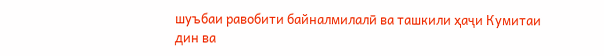шуъбаи равобити байналмилалӣ ва ташкили ҳаҷи Кумитаи дин ва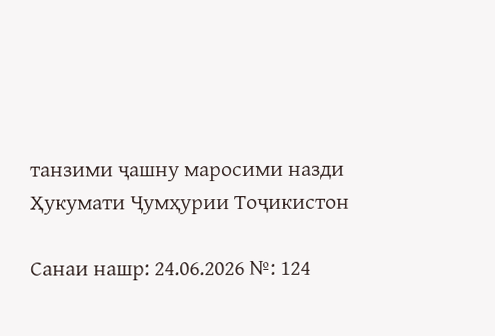танзими ҷашну маросими назди Ҳукумати Ҷумҳурии Тоҷикистон

Санаи нашр: 24.06.2026 №: 124